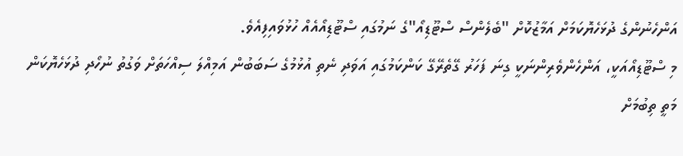އަންހެނުންގެ ދުޅަހެޔޮކަމަށް އަމާޒުކޮށް "ބެލެންސް ސްޓޫޑިއޯ"ގެ ނަމުގައި ސްޓޫޑިއޯއެއް ހުޅުވައިފިއެވެ.
މި ސްޓޫޑިއޯއަކީ، އަންހެންވެރިންނަކީ ގިނަ ފަހަރު ގޭތެރޭގޭ ކަންކަމުގައި އަވަދި ނެތި އުޅުމުގެ ސަބަބުން އަމިއްލަ ސިއްހަތަށް ވަގުތު ނުހޯދި ދުޅަހެޔޮކަން މަތީ ތިބުމަށް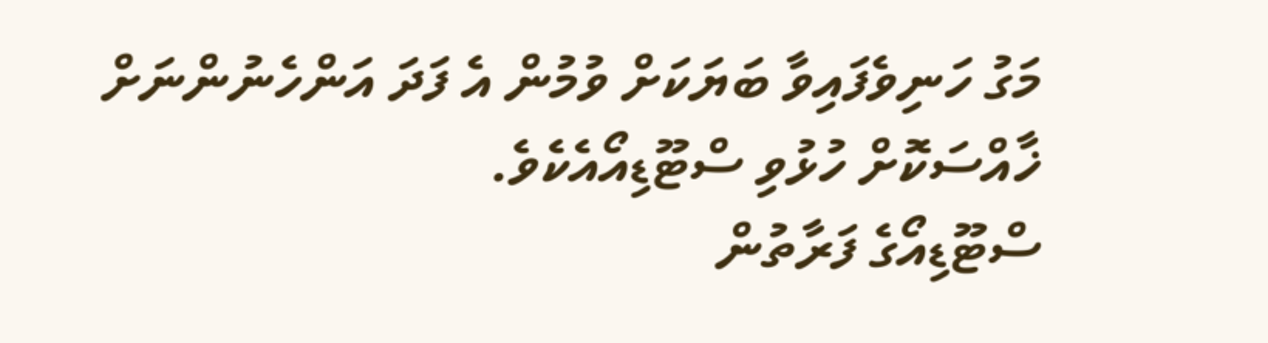މަގު ހަނިވެފައިވާ ބަޔަކަށް ވުމުން އެ ފަދަ އަންހެނުންނަށް ޚާއްސަކޮށް ހުޅުވި ސްޓޫޑިއޯއެކެވެ.
ސްޓޫޑިއޯގެ ފަރާތުން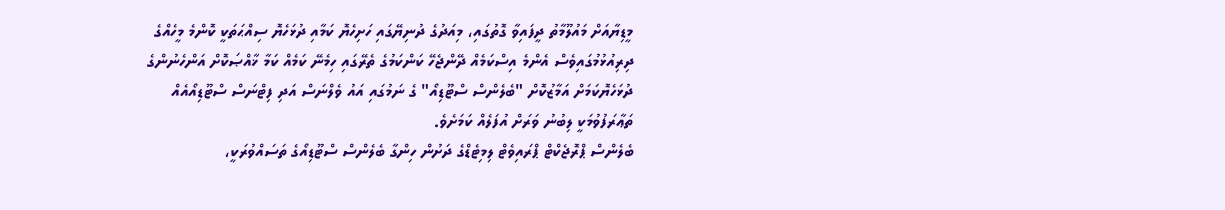މީޑިޔާއަށް މައުލޫމާތު ދީފައިވާ ގޮތުގައި، މިއަދުގެ ދުނިޔޭގައި ހަށިހެޔޮ ކަމާއި ދުޅަހެޔޮ ސިއްޙަތަކީ ކޮންމެ މީހެއްގެ ދިރިއުޅުމުގައިވެސް އެންމެ އިސްކަމެއް ދޭންޖެހޭ ކަންކަމުގެ ތެރޭގައި ހިމެނޭ ކަމެއް ކަމާ ޚާއްޞަކޮށް އަންހެނުންގެ ދުޅަހެޔޮކަމަށް އަމާޒުކޮށް "ބެލެންސް ސްޓޫޑިއޯ" ގެ ނަމުގައި އައު ވެލްނަސް އަދި ފިޓްނަސް ސްޓޫޑިއޯއެއް ތަޢާރަފުވުމަކީ ލިބުނު ވަރަށް އުފަލެއް ކަމަށެވެ.
ބެލެންސް ޕްރޮޖެކްޓް ޕްރައިވެޓް ލިމިޓެޑްގެ ދަށުން ހިންގާ ބެލެންސް ސްޓޫޑިއޯގެ ތަސައްވުރަކީ،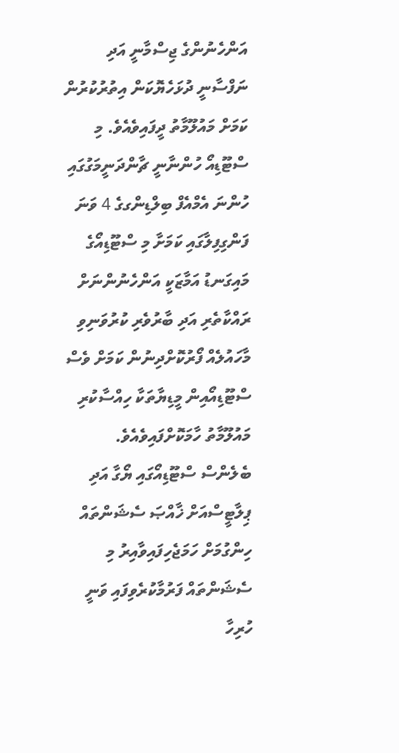އަންހެނުންގެ ޖިސްމާނީ އަދި ނަފްސާނީ ދުޅަހެޔޮކަން އިތުރުކުރުން ކަމަށް މައުލޫމާތު ދީފައިވެއެވެ. މި ސްޓޫޑިއޯ ހުންނާނީ ޗާންދަނީމަގުގައި ހުންނަ އެމްއެފް ބިލްޑިންގގެ 4 ވަނަ ފަންގިފިލާގައި ކަމަށާ މި ސްޓޫޑިއޯގެ މައިގަނޑު އަމާޒަކީ އަންހެނުންނަށް ރައްކާތެރި އަދި ބާރުވެރި ކުރުވަނިވި މާހައުލެއް ފޯރުކޮށްދިނުން ކަމަށް ވެސް ސްޓޫޑިއޯއިން މީޑިޔާތަކާ ހިއްސާކުރި މައުލޫމާތު ހާމަކޮށްފައިވެއެވެ.
ބެލެންސް ސްޓޫޑިއޯގައި ޔޯގާ އަދި ޕިލާޓީސްއަށް ޚާއްޞަ ސެޝަންތައް ހިންގުމަށް ހަމަޖެހިފައިވާއިރު މި ސެޝަންތައް ފަރުމާކުރެވިފައި ވަނީ ހުރިހާ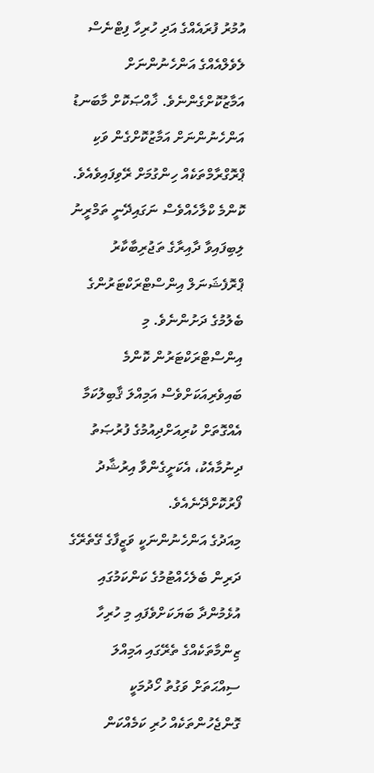އުމުރު ފުރައެއްގެ އަދި ހުރިހާ ފިޓްނެސް ލެވެލްއެއްގެ އަންހެނުންނަށް އަމާޒުކޮށްގެންނެވެ. ޚާއްޞަކޮށް މާބަނޑު އަންހެނުންނަށް އަމާޒުކޮށްގެން ވަކި ޕްރޮގްރާމްތަކެއް ހިންގުމަށް ރޭވިފައިވެއެވެ.
ކޮންމެ ކްލާހެއްވެސް ނަގައިދޭނީ ތަމްރީނު ލިބިފައިވާ ދާއިރާގެ ތަޖުރިބާކާރު ޕްރޮފެޝަނަލް އިންސްޓްރަކްޓަރުންގެ ބެލުމުގެ ދަށުންނެވެ. މި އިންސްޓްރަކްޓަރުން ކޮންމެ ބައިވެރިއަކަށްވެސް އަމިއްލަ ޤާބިލުކަމާ އެއްގޮތަށް ކުރިއަށްދިއުމުގެ ފުރުޞަތު ދިނުމާއެކު، އެކަށީގެންވާ އިރުޝާދު ފޯރުކޮށްދޭނެއެވެ.
މިއަދުގެ އަންހެނުންނަކީ ވަޒީފާގެ ގޭތެރޭގެ ދަރިން ބެލެހެއްޓުމުގެ ކަންކަމުގައި އުޅެމުންދާ ބަޔަކަށްވެފައި މި ހުރިހާ ޒިންމާތަކެއްގެ ތެރޭގައި އަމިއްލަ ސިއްޙަތަށް ވަގުތު ހޯދުމަކީ ގޮންޖެހުންތަކެއް ހުރި ކަމެއްކަން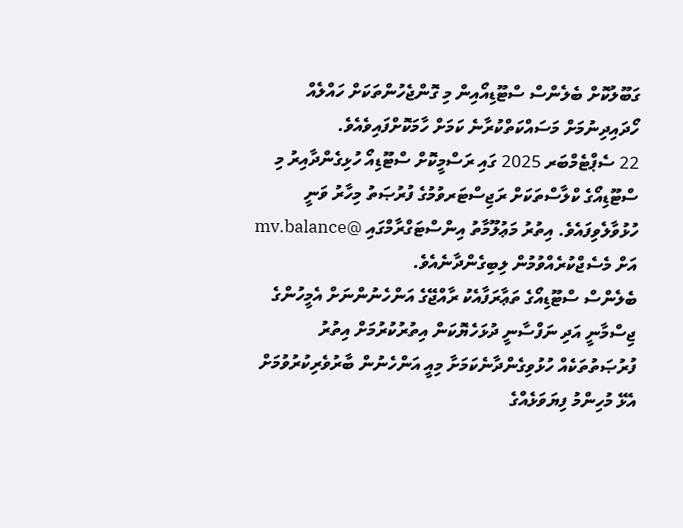ގަބޫލުކޮށް ބެލެންސް ސްޓޫޑިއޯއިން މި ގޮންޖެހުންތަކަށް ހައްލެއް ހޯދައިދިނުމަށް މަސައްކަތްކުރާނެ ކަމަށް ހާމަކޮށްފައިވެއެވެ.
22 ސެޕްޓެމްބަރ 2025 ގައި ރަސްމީކޮށް ސްޓޫޑިއޯ ހުޅިގެންދާއިރު މި ސްޓޫޑިއޯގެ ކްލާސްތަކަށް ރަޖިސްޓަރވުމުގެ ފުރުޞަތު މިހާރު ވަނީ ހުޅުވާލެވިފައެވެ. އިތުރު މަޢުލޫމާތު އިންސްޓަގްރާމްގައި @mv.balance އަށް މެސެޖްކުރެއްވުމުން ލިބިގެންދާނެއެވެ.
ބެލެންސް ސްޓޫޑިއޯގެ ތަޢާރަފާއެކު ރާއްޖޭގެ އަންހެނުންނަށް އެމީހުންގެ ޖިސްމާނީ އަދި ނަފްސާނީ ދުޅަހެޔޮކަން އިތުރުކުރުމަށް އިތުރު ފުރުޞަތުތަކެއް ހުޅުވިގެންދާނެކަމަށާ މިއީ އަންހެނުން ބާރުވެރިކުރުވުމަށް އެޅޭ މުހިންމު ފިޔަވަޅެއްގެ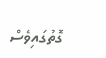ގޮތުގައިވެސް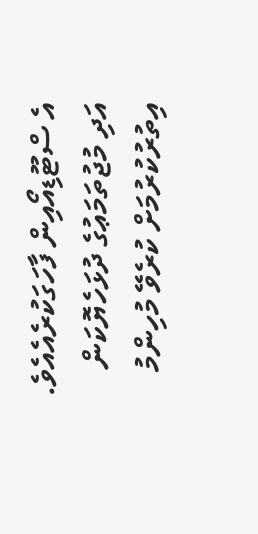އެ ސްޓޫޑިއޯއިން ފާހަގަކުރެއެއެވެ. އަދި މުޖުތަމަޢުގެ ދުޅަހެޔޮކަން އިތުރުކުރުމަށް ކުރެވޭ މުހިންމު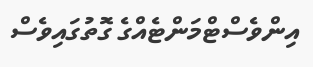އިންވެސްޓްމަންޓެއްގެ ގޮތުގައިވެސް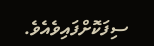ސިފަކޮށްފައިވެއެވެ.